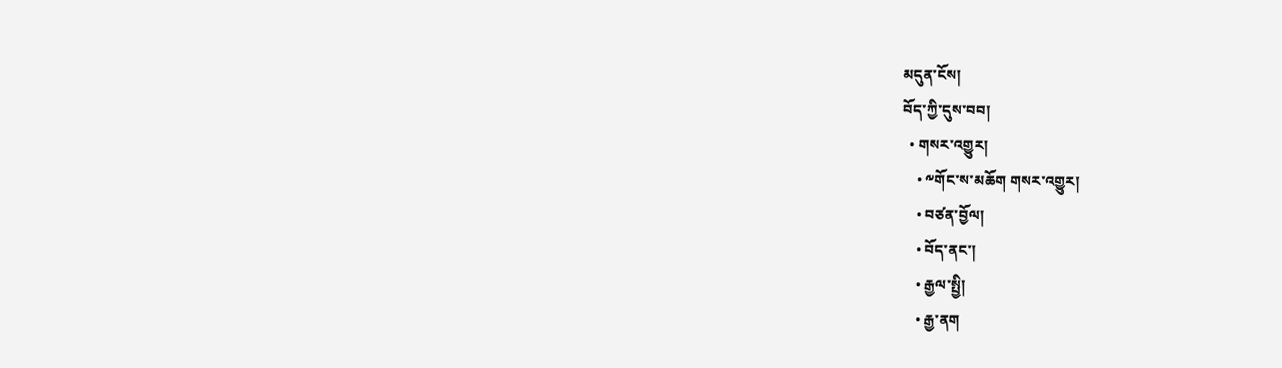མདུན་ངོས།
བོད་ཀྱི་དུས་བབ།
  • གསར་འགྱུར།
    • ༸གོང་ས་མཆོག གསར་འགྱུར།
    • བཙན་བྱོལ།
    • བོད་ནང་།
    • རྒྱལ་སྤྱི།
    • རྒྱ་ནག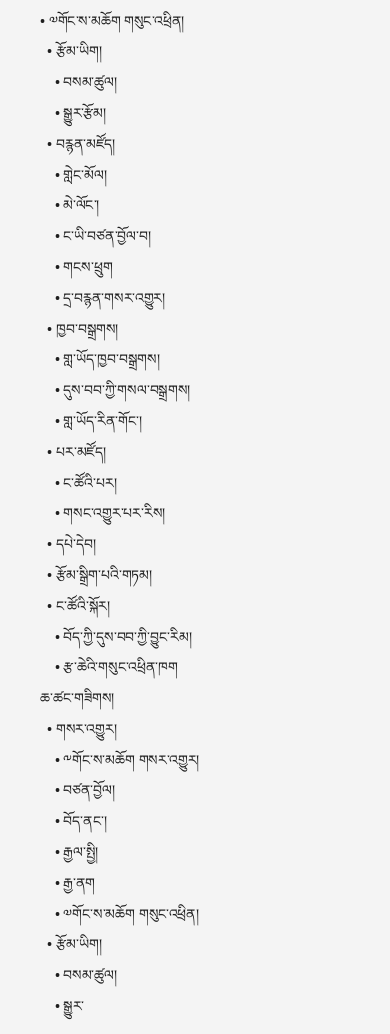• ༧གོང་ས་མཆོག གསུང་འཕྲིན།
  • རྩོམ་ཡིག།
    • བསམ་ཚུལ།
    • སྒྱུར་རྩོམ།
  • བརྙན་མཛོད།
    • གླེང་མོལ།
    • མེ་ལོང་།
    • ང་ཡི་བཙན་བྱོལ་བ།
    • གངས་ཕྲུག
    • དྲ་བརྙན་གསར་འགྱུར།
  • ཁྱབ་བསྒྲགས།
    • གླ་ཡོད་ཁྱབ་བསྒྲགས།
    • དུས་བབ་ཀྱི་གསལ་བསྒྲགས།
    • གླ་ཡོད་རིན་གོང་།
  • པར་མཛོད།
    • ང་ཚོའི་པར།
    • གསང་འགྱུར་པར་རིས།
  • དཔེ་དེབ།
  • རྩོམ་སྒྲིག་པའི་གཏམ།
  • ང་ཚོའི་སྐོར།
    • བོད་ཀྱི་དུས་བབ་ཀྱི་བྱུང་རིམ།
    • རྩ་ཆེའི་གསུང་འཕྲིན་ཁག
ཆ་ཚང་གཟིགས།
  • གསར་འགྱུར།
    • ༸གོང་ས་མཆོག གསར་འགྱུར།
    • བཙན་བྱོལ།
    • བོད་ནང་།
    • རྒྱལ་སྤྱི།
    • རྒྱ་ནག
    • ༧གོང་ས་མཆོག གསུང་འཕྲིན།
  • རྩོམ་ཡིག།
    • བསམ་ཚུལ།
    • སྒྱུར་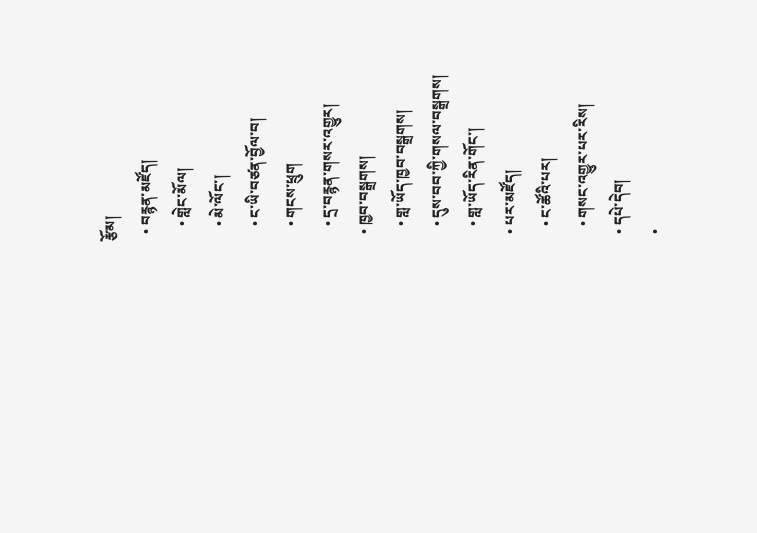རྩོམ།
  • བརྙན་མཛོད།
    • གླེང་མོལ།
    • མེ་ལོང་།
    • ང་ཡི་བཙན་བྱོལ་བ།
    • གངས་ཕྲུག
    • དྲ་བརྙན་གསར་འགྱུར།
  • ཁྱབ་བསྒྲགས།
    • གླ་ཡོད་ཁྱབ་བསྒྲགས།
    • དུས་བབ་ཀྱི་གསལ་བསྒྲགས།
    • གླ་ཡོད་རིན་གོང་།
  • པར་མཛོད།
    • ང་ཚོའི་པར།
    • གསང་འགྱུར་པར་རིས།
  • དཔེ་དེབ།
  •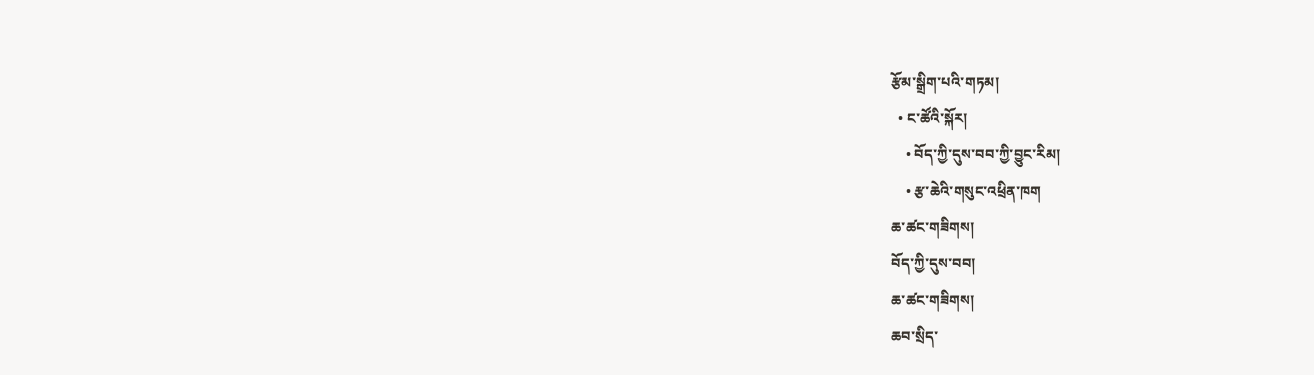རྩོམ་སྒྲིག་པའི་གཏམ།
  • ང་ཚོའི་སྐོར།
    • བོད་ཀྱི་དུས་བབ་ཀྱི་བྱུང་རིམ།
    • རྩ་ཆེའི་གསུང་འཕྲིན་ཁག
ཆ་ཚང་གཟིགས།
བོད་ཀྱི་དུས་བབ།
ཆ་ཚང་གཟིགས།
ཆབ་སྲིད་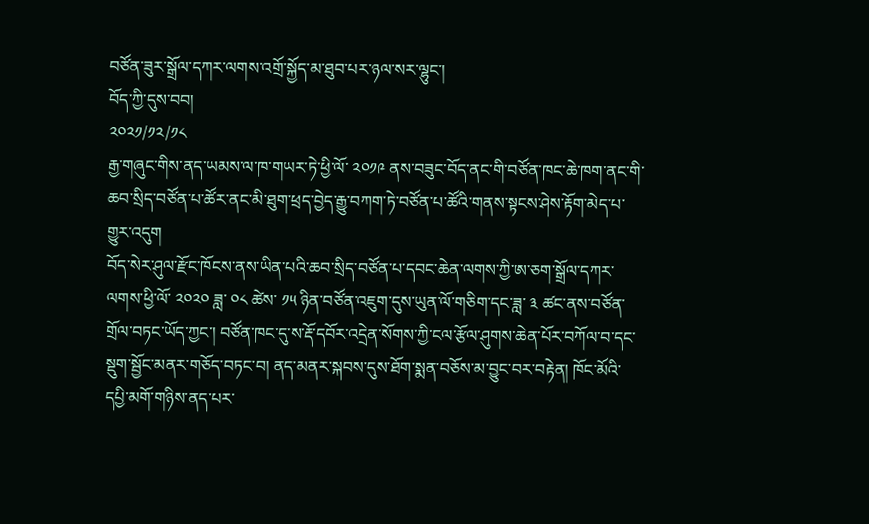བཙོན་ཟུར་སྒྲོལ་དཀར་ལགས་འགྲོ་སྐྱོད་མ་ཐུབ་པར་ཉལ་སར་ལྷུང་།
བོད་ཀྱི་དུས་བབ།
༢༠༢༡/༡༢/༡༨
རྒྱ་གཞུང་གིས་ནད་ཡམས་ལ་ཁ་གཡར་ཏེ་ཕྱི་ལོ་ ༢༠༡༩ ནས་བཟུང་བོད་ནང་གི་བཙོན་ཁང་ཆེ་ཁག་ནང་གི་ཆབ་སྲིད་བཙོན་པ་ཚོར་ནང་མི་ཐུག་ཕྲད་བྱེད་རྒྱུ་བཀག་ཏེ་བཙོན་པ་ཚོའི་གནས་སྟངས་ཤེས་རྟོག་མེད་པ་གྱུར་འདུག
བོད་སེར་ཤུལ་རྫོང་ཁོངས་ནས་ཡིན་པའི་ཆབ་སྲིད་བཙོན་པ་དབང་ཆེན་ལགས་ཀྱི་ཨ་ཅག་སྒྲོལ་དཀར་ལགས་ཕྱི་ལོ་ ༢༠༢༠ ཟླ་ ༠༨ ཚེས་ ༡༥ ཉིན་བཙོན་འཇུག་དུས་ཡུན་ལོ་གཅིག་དང་ཟླ་ ༣ ཚང་ནས་བཙོན་གྲོལ་བཏང་ཡོད་ཀྱང་། བཙོན་ཁང་དུ་ས་རྡོ་དབོར་འདྲེན་སོགས་ཀྱི་ངལ་རྩོལ་ཤུགས་ཆེན་པོར་བཀོལ་བ་དང་སྡུག་སྦྱོང་མནར་གཅོད་བཏང་བ། ནད་མནར་སྐབས་དུས་ཐོག་སྨན་བཅོས་མ་བྱུང་བར་བརྟེན། ཁོང་མོའི་དཔྱི་མགོ་གཉིས་ནད་པར་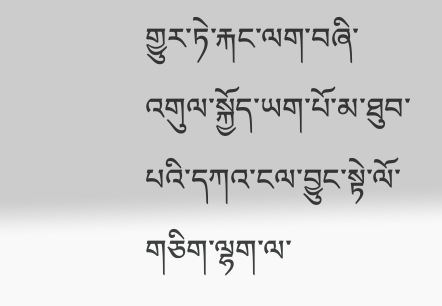གྱུར་ཏེ་རྐང་ལག་བཞི་འགུལ་སྐྱོད་ཡག་པོ་མ་ཐུབ་པའི་དཀའ་ངལ་བྱུང་སྟེ་ལོ་གཅིག་ལྷག་ལ་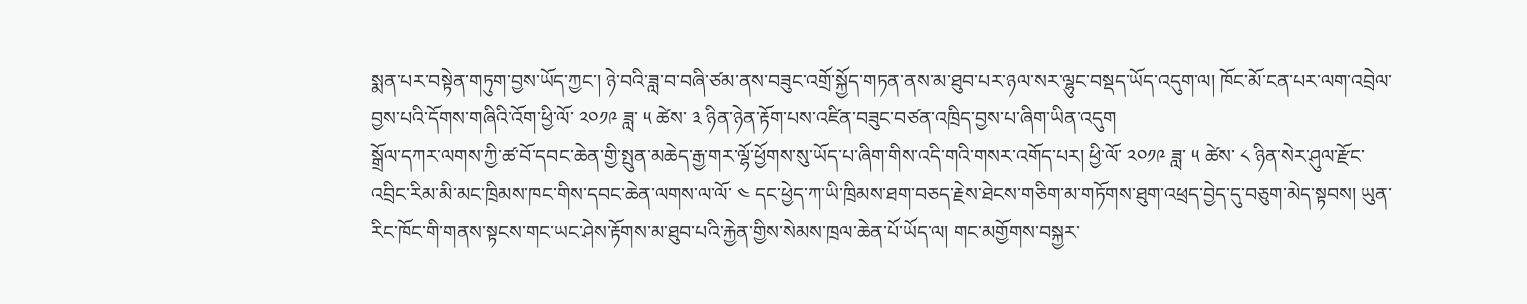སྨན་པར་བསྟེན་གཏུག་བྱས་ཡོད་ཀྱང་། ཉེ་བའི་ཟླ་བ་བཞི་ཙམ་ནས་བཟུང་འགྲོ་སྐྱོད་གཏན་ནས་མ་ཐུབ་པར་ཉལ་སར་ལྷུང་བསྡད་ཡོད་འདུག་ལ། ཁོང་མོ་ངན་པར་ལག་འབྲེལ་བྱས་པའི་དོགས་གཞིའི་འོག་ཕྱི་ལོ་ ༢༠༡༩ ཟླ་ ༥ ཚེས་ ༣ ཉིན་ཉེན་རྟོག་པས་འཛིན་བཟུང་བཙན་འཁྲིད་བྱས་པ་ཞིག་ཡིན་འདུག
སྒྲོལ་དཀར་ལགས་ཀྱི་ཚ་བོ་དབང་ཆེན་གྱི་སྤུན་མཆེད་རྒྱ་གར་ལྷོ་ཕྱོགས་སུ་ཡོད་པ་ཞིག་གིས་འདི་གའི་གསར་འགོད་པར། ཕྱི་ལོ་ ༢༠༡༩ ཟླ་ ༥ ཚེས་ ༨ ཉིན་སེར་ཤུལ་རྫོང་འབྲིང་རིམ་མི་མང་ཁྲིམས་ཁང་གིས་དབང་ཆེན་ལགས་ལ་ལོ་ ༤ དང་ཕྱེད་ཀ་ཡི་ཁྲིམས་ཐག་བཅད་རྗེས་ཐེངས་གཅིག་མ་གཏོགས་ཐུག་འཕྲད་བྱེད་དུ་བཅུག་མེད་སྟབས། ཡུན་རིང་ཁོང་གི་གནས་སྟངས་གང་ཡང་ཤེས་རྟོགས་མ་ཐུབ་པའི་རྐྱེན་གྱིས་སེམས་ཁྲལ་ཆེན་པོ་ཡོད་ལ། གང་མགྱོགས་བསྐྱར་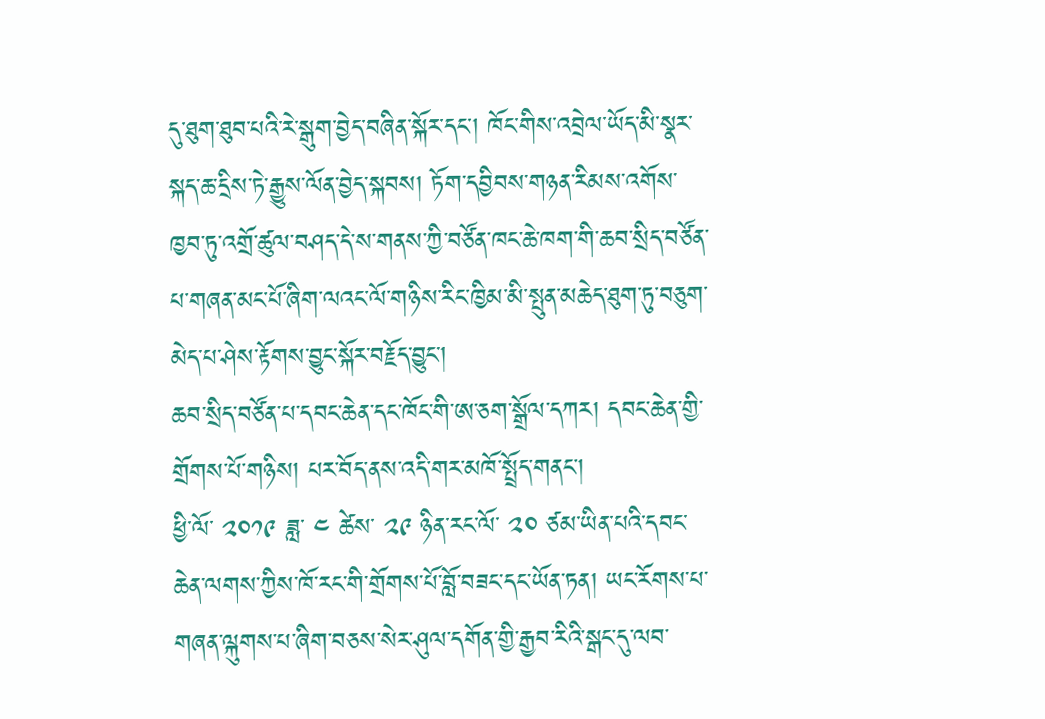དུ་ཐུག་ཐུབ་པའི་རེ་སྒུག་བྱེད་བཞིན་སྐོར་དང་། ཁོང་གིས་འབྲེལ་ཡོད་མི་སྣར་སྐད་ཆ་དྲིས་ཏེ་རྒྱུས་ལོན་བྱེད་སྐབས། ཏོག་དབྱིབས་གཉན་རིམས་འགོས་ཁྱབ་ཏུ་འགྲོ་ཚུལ་བཤད་དེ་ས་གནས་ཀྱི་བཙོན་ཁང་ཆེ་ཁག་གི་ཆབ་སྲིད་བཙོན་པ་གཞན་མང་པོ་ཞིག་ལའང་ལོ་གཉིས་རིང་ཁྱིམ་མི་སྤུན་མཆེད་ཐུག་ཏུ་བཅུག་མེད་པ་ཤེས་རྟོགས་བྱུང་སྐོར་བརྗོད་བྱུང་།
ཆབ་སྲིད་བཙོན་པ་དབང་ཆེན་དང་ཁོང་གི་ཨ་ཅག་སྒྲོལ་དཀར། དབང་ཆེན་གྱི་གྲོགས་པོ་གཉིས། པར་བོད་ནས་འདི་གར་མཁོ་སྤྲོད་གནང་།
ཕྱི་ལོ་ ༢༠༡༩ ཟླ་ ༤ ཚེས་ ༢༩ ཉིན་རང་ལོ་ ༢༠ ཙམ་ཡིན་པའི་དབང་ཆེན་ལགས་ཀྱིས་ཁོ་རང་གི་གྲོགས་པོ་བློ་བཟང་དང་ཡོན་ཏན། ཡང་རོགས་པ་གཞན་ལྐུགས་པ་ཞིག་བཅས་སེར་ཤུལ་དགོན་གྱི་རྒྱབ་རིའི་སྒང་དུ་ལབ་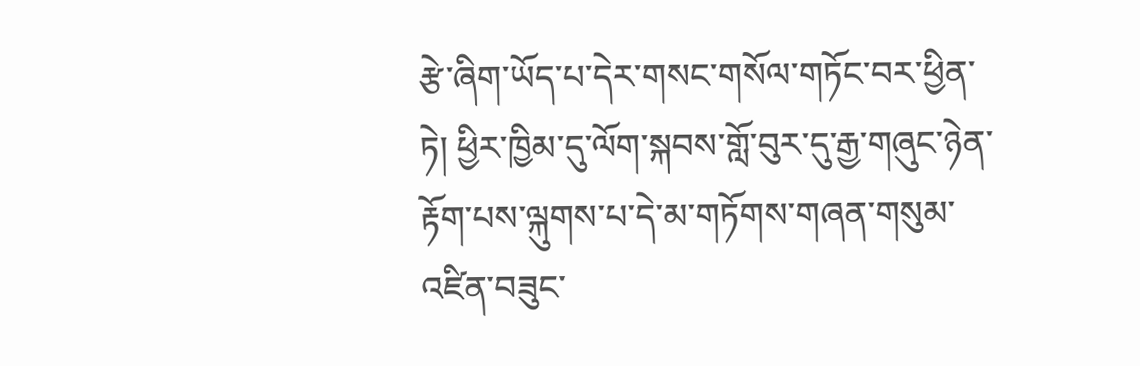རྩེ་ཞིག་ཡོད་པ་དེར་གསང་གསོལ་གཏོང་བར་ཕྱིན་ཏེ། ཕྱིར་ཁྱིམ་དུ་ལོག་སྐབས་གློ་བུར་དུ་རྒྱ་གཞུང་ཉེན་རྟོག་པས་ལྐུགས་པ་དེ་མ་གཏོགས་གཞན་གསུམ་འཛིན་བཟུང་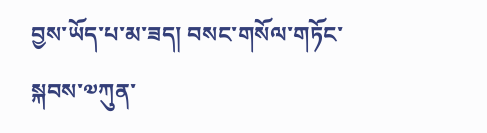བྱས་ཡོད་པ་མ་ཟད། བསང་གསོལ་གཏོང་སྐབས་༧ཀུན་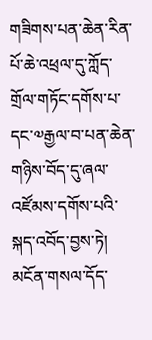གཟིགས་པན་ཆེན་རིན་པོ་ཆེ་འཕྲལ་དུ་ཀློད་གྲོལ་གཏོང་དགོས་པ་དང་༧རྒྱལ་བ་པན་ཆེན་གཉིས་བོད་དུ་ཞལ་འཛོམས་དགོས་པའི་སྐད་འབོད་བྱས་ཏེ། མངོན་གསལ་དོད་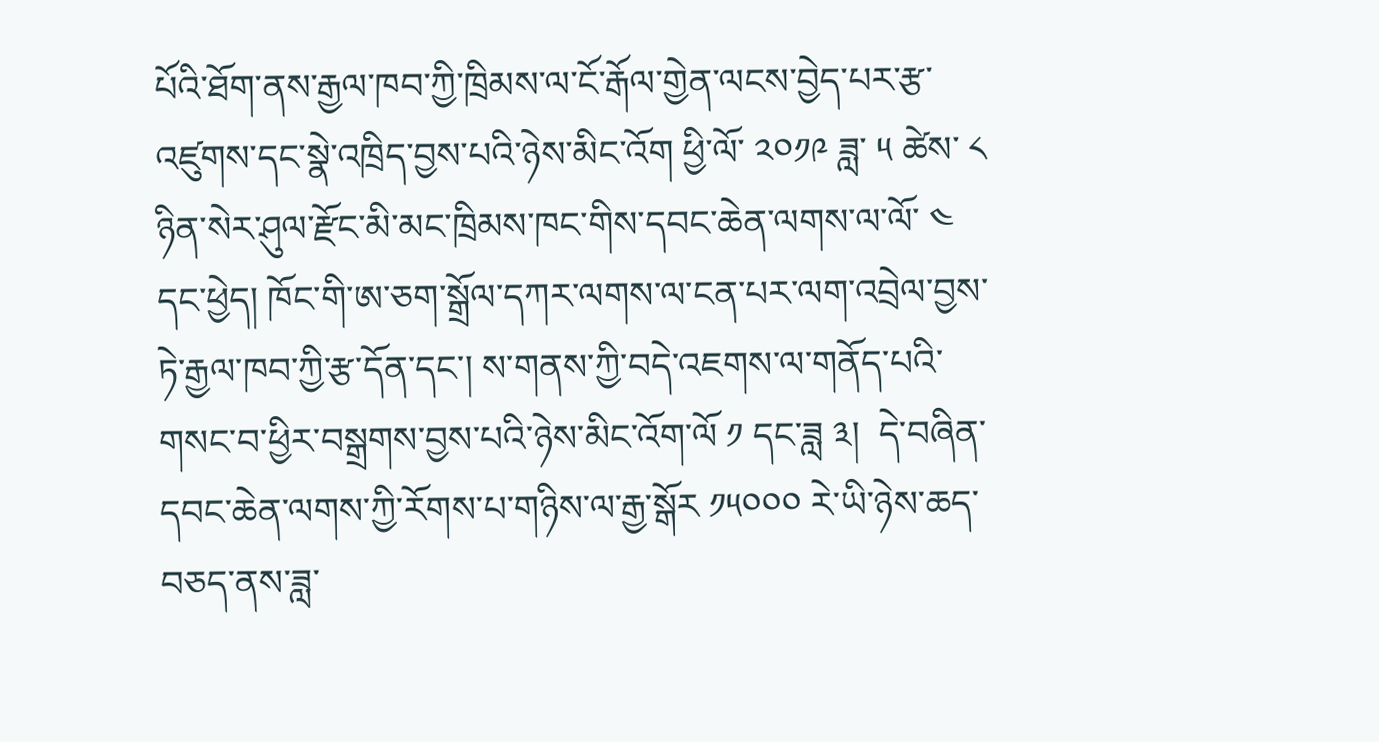པོའི་ཐོག་ནས་རྒྱལ་ཁབ་ཀྱི་ཁྲིམས་ལ་ངོ་རྒོལ་གྱེན་ལངས་བྱེད་པར་རྩ་འཛུགས་དང་སྣེ་འཁྲིད་བྱས་པའི་ཉེས་མིང་འོག ཕྱི་ལོ་ ༢༠༡༩ ཟླ་ ༥ ཚེས་ ༨ ཉིན་སེར་ཤུལ་རྫོང་མི་མང་ཁྲིམས་ཁང་གིས་དབང་ཆེན་ལགས་ལ་ལོ་ ༤ དང་ཕྱེད། ཁོང་གི་ཨ་ཅག་སྒྲོལ་དཀར་ལགས་ལ་ངན་པར་ལག་འབྲེལ་བྱས་ཏེ་རྒྱལ་ཁབ་ཀྱི་རྩ་དོན་དང་། ས་གནས་ཀྱི་བདེ་འཇགས་ལ་གནོད་པའི་གསང་བ་ཕྱིར་བསྒྲགས་བྱས་པའི་ཉེས་མིང་འོག་ལོ ༡ དང་ཟླ ༣།  དེ་བཞིན་དབང་ཆེན་ལགས་ཀྱི་རོགས་པ་གཉིས་ལ་རྒྱ་སྒོར ༡༥༠༠༠ རེ་ཡི་ཉེས་ཆད་བཅད་ནས་ཟླ་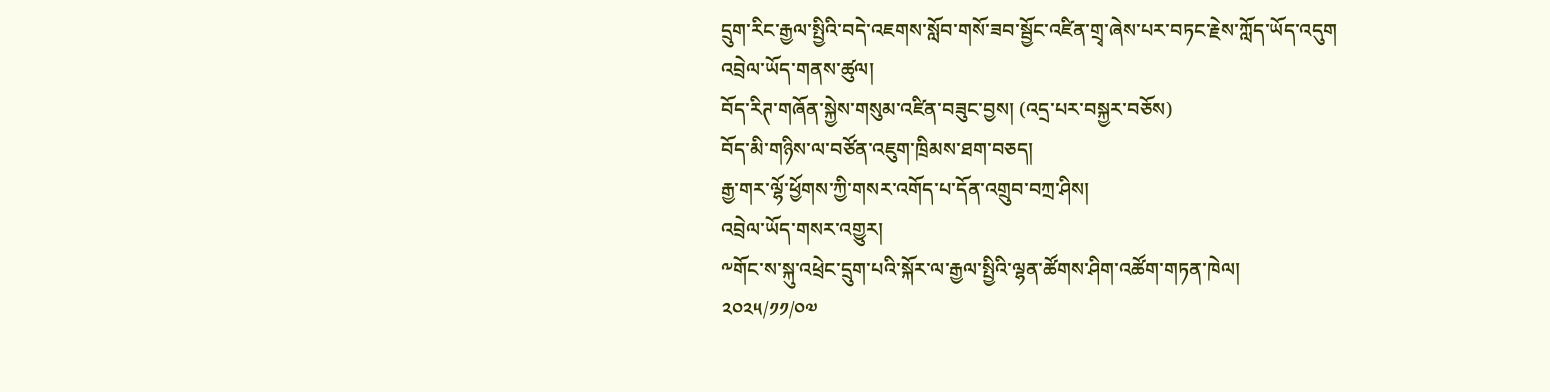དྲུག་རིང་རྒྱལ་སྤྱིའི་བདེ་འཇགས་སློབ་གསོ་ཟབ་སྦྱོང་འཛིན་གྲྭ་ཞེས་པར་བཏང་རྗེས་ཀློད་ཡོད་འདུག
འབྲེལ་ཡོད་གནས་ཚུལ།
བོད་རིཊ་གཞོན་སྐྱེས་གསུམ་འཛིན་བཟུང་བྱས། (འདྲ་པར་བསྐྱར་བཅོས)
བོད་མི་གཉིས་ལ་བཙོན་འཇུག་ཁྲིམས་ཐག་བཅད།
རྒྱ་གར་ལྷོ་ཕྱོགས་ཀྱི་གསར་འགོད་པ་དོན་འགྲུབ་བཀྲ་ཤིས།
འབྲེལ་ཡོད་གསར་འགྱུར།
༸གོང་ས་སྐུ་འཕྲེང་དྲུག་པའི་སྐོར་ལ་རྒྱལ་སྤྱིའི་ལྷན་ཚོགས་ཤིག་འཚོག་གཏན་ཁེལ།
༢༠༢༥/༡༡/༠༧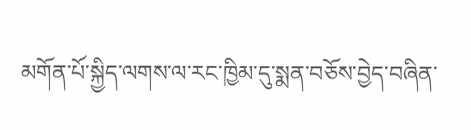མགོན་པོ་སྐྱིད་ལགས་ལ་རང་ཁྱིམ་དུ་སྨན་བཅོས་བྱེད་བཞིན་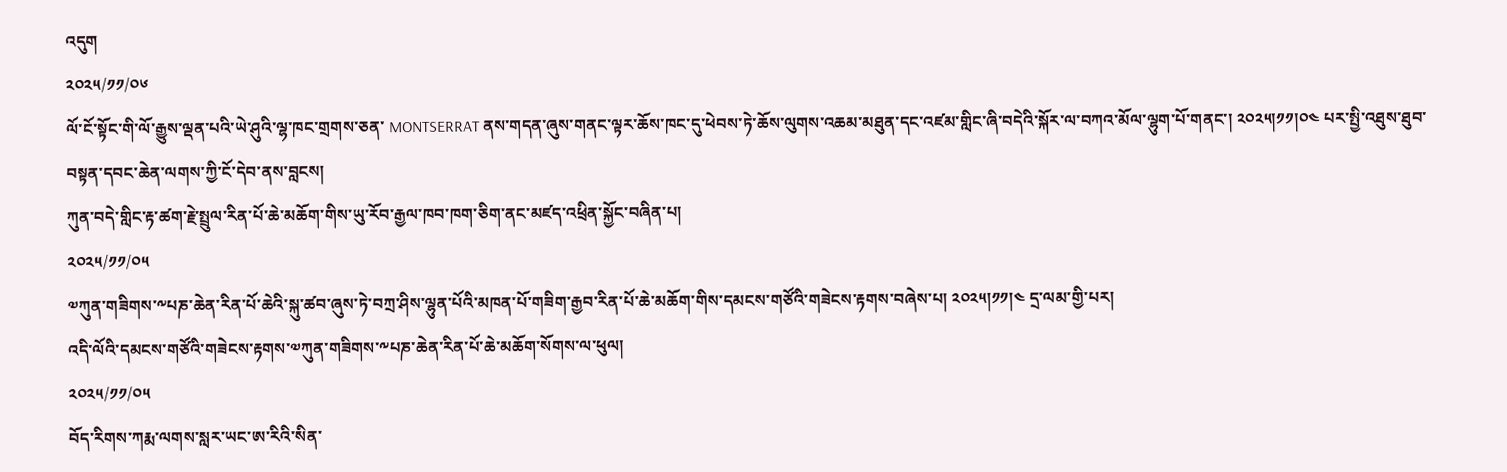འདུག
༢༠༢༥/༡༡/༠༦
ལོ་ངོ་སྟོང་གི་ལོ་རྒྱུས་ལྡན་པའི་ཡེ་ཤུའི་ལྷ་ཁང་གྲགས་ཅན་ MONTSERRAT ནས་གདན་ཞུས་གནང་ལྟར་ཆོས་ཁང་དུ་ཕེབས་ཏེ་ཆོས་ལུགས་འཆམ་མཐུན་དང་འཛམ་གླིང་ཞི་བདེའི་སྐོར་ལ་བཀའ་མོལ་ལྷུག་པོ་གནང་། ༢༠༢༥།༡༡།༠༤ པར་སྤྱི་འཐུས་ཐུབ་བསྟན་དབང་ཆེན་ལགས་ཀྱི་ངོ་དེབ་ནས་བླངས།
ཀུན་བདེ་གླིང་རྟ་ཚག་རྗེ་སྤྲུལ་རིན་པོ་ཆེ་མཆོག་གིས་ཡུ་རོབ་རྒྱལ་ཁབ་ཁག་ཅིག་ནང་མཛད་འཕྲིན་སྐྱོང་བཞིན་པ།
༢༠༢༥/༡༡/༠༥
༧ཀུན་གཟིགས་༸པཎ་ཆེན་རིན་པོ་ཆེའི་སྐུ་ཚབ་ཞུས་ཏེ་བཀྲ་ཤིས་ལྷུན་པོའི་མཁན་པོ་གཟིག་རྒྱབ་རིན་པོ་ཆེ་མཆོག་གིས་དམངས་གཙོའི་གཟེངས་རྟགས་བཞེས་པ། ༢༠༢༥།༡༡།༤ དྲ་ལམ་གྱི་པར།
འདི་ལོའི་དམངས་གཙོའི་གཟེངས་རྟགས་༧ཀུན་གཟིགས་༸པཎ་ཆེན་རིན་པོ་ཆེ་མཆོག་སོགས་ལ་ཕུལ།
༢༠༢༥/༡༡/༠༥
བོད་རིགས་ཀརྨ་ལགས་སླར་ཡང་ཨ་རིའི་སིན་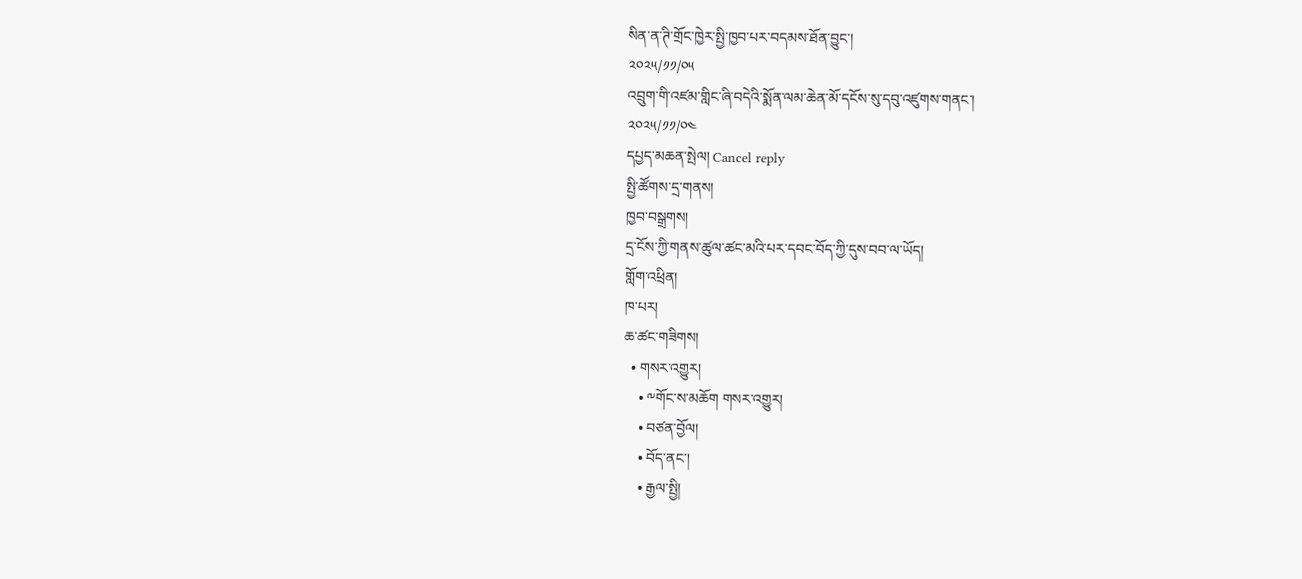སིན་ན་ཊི་གྲོང་ཁྱེར་སྤྱི་ཁྱབ་པར་བདམས་ཐོན་བྱུང་།
༢༠༢༥/༡༡/༠༥
འབྲུག་གི་འཛམ་གླིང་ཞི་བདེའི་སྨོན་ལམ་ཆེན་མོ་དངོས་སུ་དབུ་འཛུགས་གནང་།
༢༠༢༥/༡༡/༠༤
དཔྱད་མཆན་སྤེལ། Cancel reply
སྤྱི་ཚོགས་དྲ་གནས།
ཁྱབ་བསྒྲགས།
དྲ་ངོས་ཀྱི་གནས་ཚུལ་ཚང་མའི་པར་དབང་བོད་ཀྱི་དུས་བབ་ལ་ཡོད།
གློག་འཕྲིན།
ཁ་པར།
ཆ་ཚང་གཟིགས།
  • གསར་འགྱུར།
    • ༸གོང་ས་མཆོག གསར་འགྱུར།
    • བཙན་བྱོལ།
    • བོད་ནང་།
    • རྒྱལ་སྤྱི།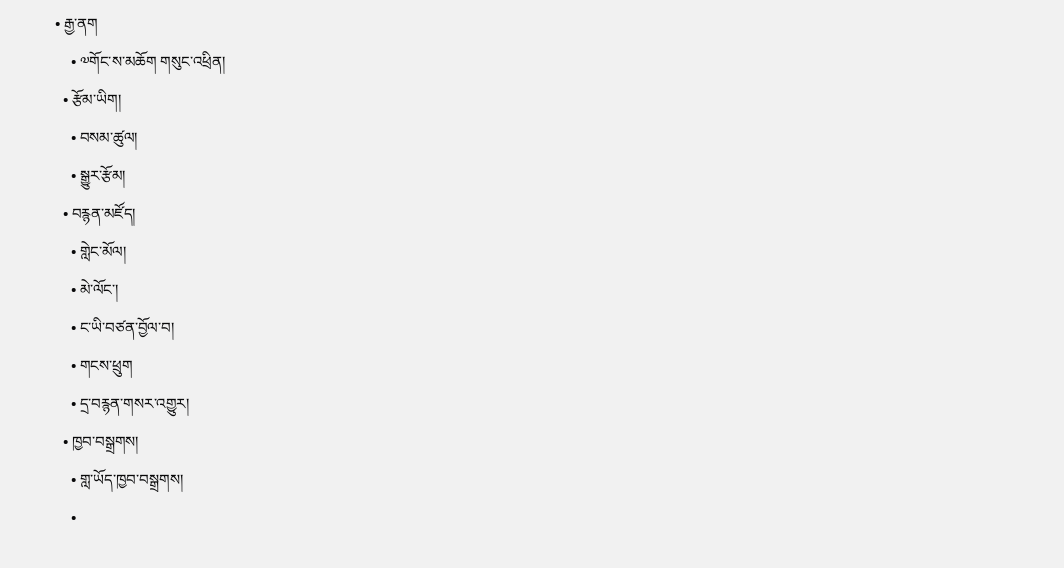• རྒྱ་ནག
    • ༧གོང་ས་མཆོག གསུང་འཕྲིན།
  • རྩོམ་ཡིག།
    • བསམ་ཚུལ།
    • སྒྱུར་རྩོམ།
  • བརྙན་མཛོད།
    • གླེང་མོལ།
    • མེ་ལོང་།
    • ང་ཡི་བཙན་བྱོལ་བ།
    • གངས་ཕྲུག
    • དྲ་བརྙན་གསར་འགྱུར།
  • ཁྱབ་བསྒྲགས།
    • གླ་ཡོད་ཁྱབ་བསྒྲགས།
    •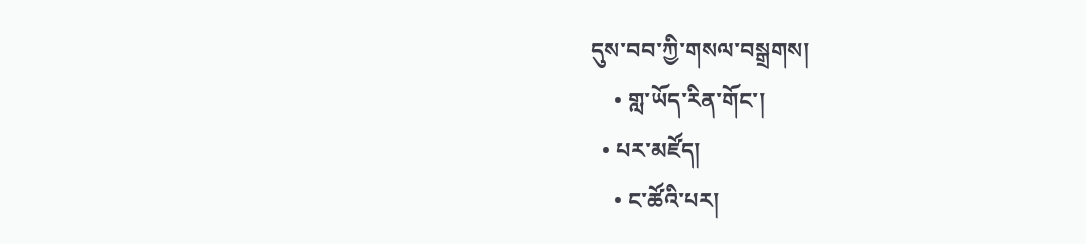དུས་བབ་ཀྱི་གསལ་བསྒྲགས།
    • གླ་ཡོད་རིན་གོང་།
  • པར་མཛོད།
    • ང་ཚོའི་པར།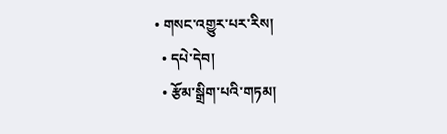• གསང་འགྱུར་པར་རིས།
  • དཔེ་དེབ།
  • རྩོམ་སྒྲིག་པའི་གཏམ།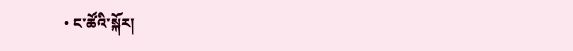• ང་ཚོའི་སྐོར།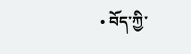• བོད་ཀྱི་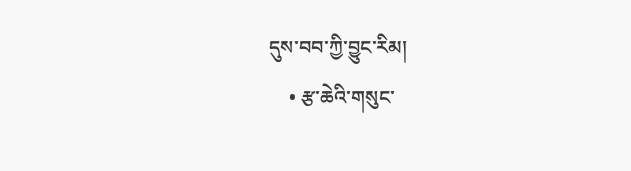དུས་བབ་ཀྱི་བྱུང་རིམ།
    • རྩ་ཆེའི་གསུང་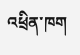འཕྲིན་ཁག